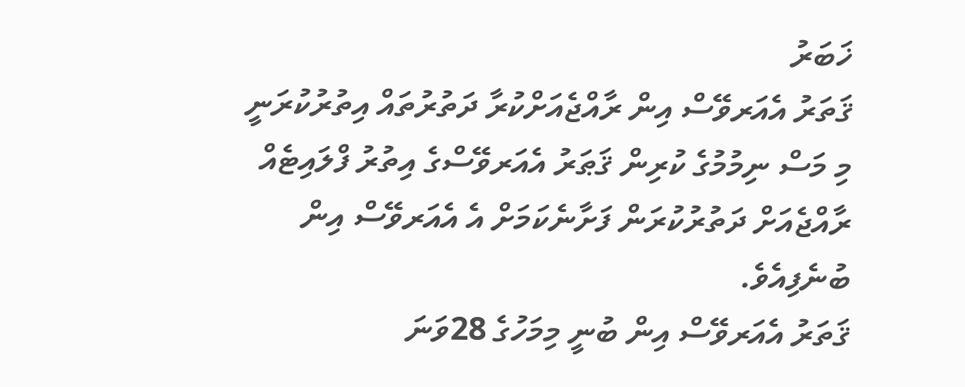ޚަބަރު
ޤަތަރު އެއަރވޭސް އިން ރާއްޖެއަށްކުރާ ދަތުރުތައް އިތުރުކުރަނީ
މި މަސް ނިމުމުގެ ކުރިން ޤަޠަރު އެއަރވޭސްގެ އިތުރު ފްލައިޓެއް ރާއްޖެއަށް ދަތުރުކުރަން ފަށާނެކަމަށް އެ އެއަރވޭސް އިން ބުނެފިއެވެ.
ޤަތަރު އެއަރވޭސް އިން ބުނީ މިމަހުގެ 28ވަނަ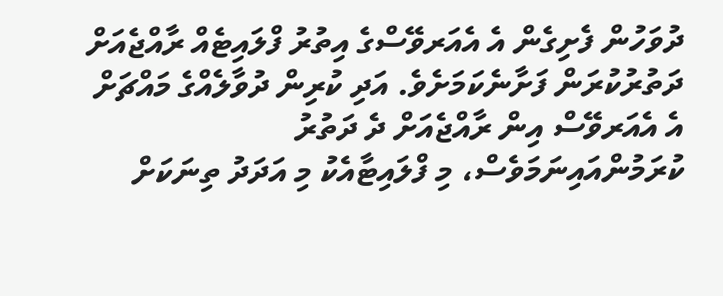ދުވަހުން ފެށިގެން އެ އެއަރވޭސްގެ އިތުރު ފްލައިޓެއް ރާއްޖެއަށް ދަތުރުކުރަން ފަށާނެކަމަށެވެ. އަދި ކުރިން ދުވާލެއްގެ މައްޗަށް އެ އެއަރވޭސް އިން ރާއްޖެއަށް ދެ ދަތުރު ކުރަމުންއައިނަމަވެސް، މި ފްލައިޓާއެކު މި އަދަދު ތިނަކަށް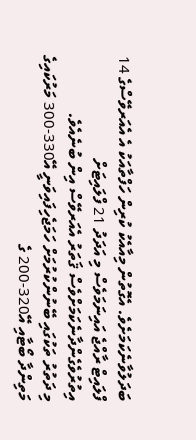ބަދަލުވާނެކަމަށެވެ. އެގޮތުން މިއާއެކު ކުރިން ހަފްތާއަކު އެ އެއަރވޭސްގެ 14 ފްލައިޓް ރާއްޖެ އައިނަމަވެސް މި އަދަދު 21 ފްލައިޓަށް އިތުރުވެގެންދާނެކަމަށްވެސް ޤަތަރު އެއަރވޭސް އިން ބުނެއެވެ.
މި ދަތުރު ތަކުގައި ބޭނުންކުރުމަށް ހަމަޖެހިފައިވަނީ އޭ330-300 މަރުކައިގެ މަތިންދާ ބޯޓާއި އޭ320-200 ގެ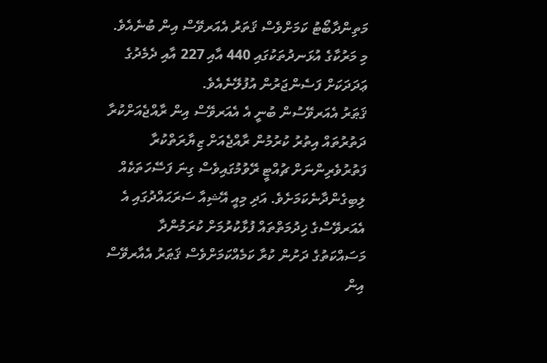މަތިންދާބޯޓު ކަމަށްވެސް ޤަތަރު އެއަރވޭސް އިން ބުނެއެވެ. މި މަރުކާގެ އުޅަނދުތަކުގައި 440 އާއި 227 އާއި ދެމެދުގެ ޢަދަދަކަށް ފަސެންޖަރުން އުފުލޭނެއެވެ.
ޤަޠަރު އެއަރވޭސުން ބުނީ އެ އެއަރވޭސް އިން ރާއްޖެއަށްކުރާ ދަތުރުތައް އިތުރު ކުރުމުން ރާއްޖެއަށް ޒިޔާރަތްކުރާ ފަތުރުވެރިންނަށް ޗުއްޓީ ރޭވުމުގައިވެސް ގިނަ ފަސޭހަތަކެއް ލިބިގެންދާނެކަމަށެވެ. އަދި މިއީ އޭޝިއާ ސަރަޙައްދުގައި އެ އެއަރވޭސްގެ ޚިދުމަތްތައް ފުޅާކުރުމަށް ކުރަމުންދާ މަސައްކަތުގެ ދަށުން ކުރާ ކަމެއްކަމަށްވެސް ޤަޠަރު އެއާރވޭސް އިން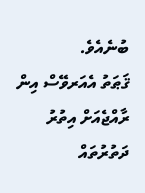ބުނެއެވެ.
ޤަޠަތު އެއަރވޭސް އިން ރާއްޖެއަށް އިތުރު ދަތުރުތައް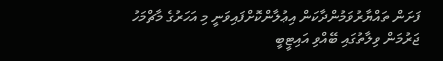ފަށަން ތައްޔާރުވަމުންދާކަން އިޢުލާންކޮށްފައިވަނީ މި އަހަރުގެ މާޗްމަހު ޖަރުމަން ވިލާތުގައި ބޭއްވި އައިޓީބީ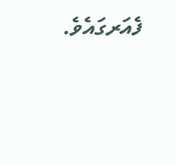ފެއަރގައެވެ.